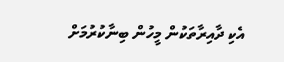އެކި ދާއިރާތަކުން މީހުން ބިނާކުރުމަށް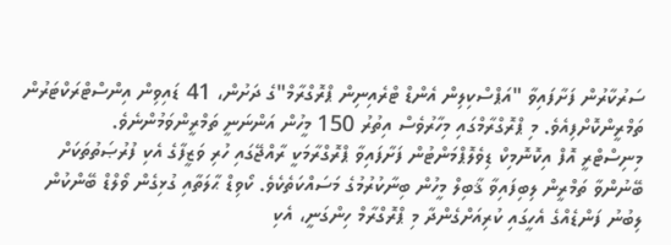ސަރުކާރުން ފަށާފައިވާ "އަޕްސްކިލިން އެންޑް ޓްރެއިނިން ޕްރޮގްރާމް"ގެ ދަށުން، 41 ޑައިވިން އިންސްޓްރަކްޓަރުން ތަމްރީންކޮށްފިއެވެ. މި ޕްރޮގްރާމްގައި މިހާރުވެސް އިތުރު 150 މީހުން އަންނަނީ ތަމްރީންވަމުންނެވެ.
މިނިސްޓްރީ އޮފް އިކޮނޮމިކް ޑިވެލޮޕްމަންޓުން ފަށާފައިވާ ޕްރޮގްރާމަކީ ރާއްޖޭގައި ހުރި ވަޒީފާގެ އެކި ފުރުޞަތުތަކަށް ބޭނުންވާ ތަމްރީން ލިބިފައިވާ ޤާބިލް މީހުން ބިނާކުރުމުގެ މަސައްކަތެކެވެ. ކޯވިޑް ޙާލަތާއި ގުޅިގެން ވޯލްޑް ބޭންކުން ލިބުނު ފަންޑެއްގެ އެހީގައި ކުރިއަށްގެންދާ މި ޕްރޮގްރާމް ހިންގަނީ، އެކި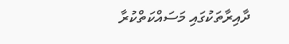ދާއިރާތަކުގައި މަސައްކަތްކުރާ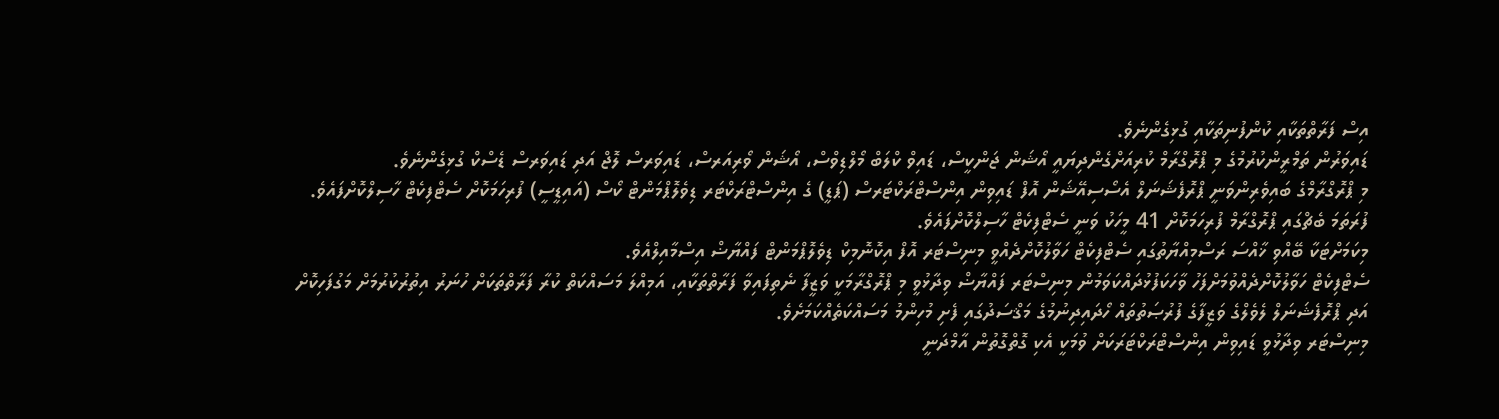އިސް ފަރާތްތަކާއި ކުންފުނިތަކާއި ގުޅިގެންނެވެ.
ޑައިވަރުން ތަމްރީންކުރުމުގެ މި ޕްރޮގްރާމް ކުރިއަށްގެންދިޔައީ އޯޝަން ޖަންކީސް، ޑައިވް ކްލަބް މޯލްޑިވްސް، އޯޝަން ވޯރިއަރސް، ޑައިވަރސް ލޮޖް އަދި ޑައިވަރސް ޑެސްކް ގުޅިގެންނެވެ.
މި ޕްރޮގްރާމްގެ ބައިވެރިންވަނީ ޕްރޮފެޝަނަލް އެސޯސިއޭޝަން އޮފް ޑައިވިން އިންސްޓްރަކްޓަރސް (ޕަޑީ) ގެ އިންސްޓްރަކްޓަރ ޑިވެލޮޕްމަންޓް ކޯސް (އައިޑީސީ) ފުރިހަމަކޮށް ސެޓްފިކެޓް ހާސިލްކޮށްފައެވެ. ފުރަތަމަ ބެޗްގައި ޕްރޮގްރާމް ފުރިހަމަކޮށް 41 މީހަކު ވަނީ ސެޓްފިކެޓް ހާސިލްކޮށްފައެވެ.
މިކަމަށްޓަކާ ބޭއްވި ޚާއްސަ ރަސްމިއްޔާތުގައި ސެޓްފިކެޓް ހަވާލުކޮށްދެއްވީ މިނިސްޓަރ އޮފް އިކޮނޮމިކް ޑިވެލޮޕްމަންޓް ފައްޔާޟް އިސްމާއިލްއެވެ.
ސެޓްފިކެޓް ހަވާލުކޮށްދެއްވުމަށްފަހު ވާހަކަފުޅުދައްކަވަމުން މިނިސްޓަރ ފައްޔާޟް ވިދާޅުވީ މި ޕްރޮގްރާމަކީ ވަޒީފާ ނެތިފައިވާ ފަރާތްތަކާއި، އަމިއްލަ މަސައްކަތް ކުރާ ފަރާތްތަކަށް ހުނަރު އިތުރުކުރުމަށް މަގުފަހިކޮށް އަދި ޕްރޮފެޝަނަލް ލެވެލްގެ ވަޒީފާގެ ފުރުޞަތުތައް ހޯދައިދިނުމުގެ މަޤްސަދުގައި ފެށި މުހިންމު މަސައްކަތެއްކަމަށެވެ.
މިނިސްޓަރ ވިދާޅުވީ ޑައިވިން އިންސްޓްރަކްޓަރަކަށް ވުމަކީ އެކި ގޮތްގޮތުން އާމްދަނީ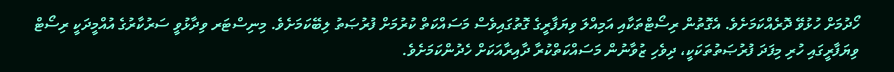ހޯދުމަށް ހުޅުވޭ ދޮރެއްކަމަށެވެ. އެގޮތުން ރިސޯޓްތަކާއި އަމިއްލަ ވިޔަފާރީގެ ގޮތުގައިވެސް މަސައްކަތް ކުރުމަށް ފުރުޞަތު ލިބޭކަމަށެވެ. މިނިސްޓަރ ވިދާޅުވީ ސަރުކާރުގެ އުއްމީދަކީ ރިސޯޓް ވިޔަފާރީގައި ހުރި މިފަދަ ފުރުޞަތުތަކަކީ، ދިވެހި ޒުވާނުން މަސައްކަތްކުރާ ދާއިރާއަކަށް ހެދުންކަމަށެވެ.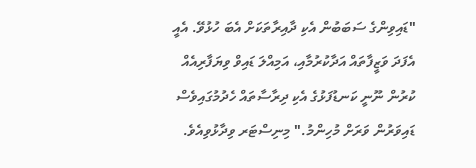"ޑައިވިންގެ ސަބަބުން އެކި ދާއިރާތަކަށް އެބަ ހުޅުވޭ. އެއީ އެފަދަ ވަޒީފާތައް އަދާކުރުމާއި، އަމިއްލަ ޑައިވް ވިޔަފާރިއެއް ކުރުން ނޫނީ ކަނޑުފަޅުގެ އެކި ދިރާސާތައް ހެދުމުގައިވެސް ޑައިވަރުން ވަރަށް މުހިންމު." މިނިސްޓަރ ވިދާޅުވިއެވެ.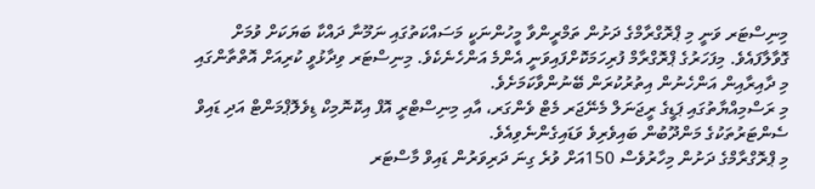މިނިސްޓަރ ވަނީ މި ޕްރޮގްރާމްގެ ދަށުން ތަމްރީންވާ މީހުންނަކީ މަސައްކަތުގައި ނަމޫނާ ދައްކާ ބަޔަކަށް ވުމަށް ގޮވާލާފައެވެ. މިފަހަރުގެ ޕްރޮގްރާމް ފުރިހަމަކޮށްފައިވަނީ އެންމެ އަންހެނެކެވެ. މިނިސްޓަރ ވިދާޅުވީ ކުރިއަށް އޮތްތާންގައި މި ދާއިރާއިން އަންހެނުން އިތުރުކުރަން ބޭނުންވާކަމަށެވެ.
މި ރަސްމިއްޔާތުގައި ޕަޑީގެ ރީޖަނަލް މެނޭޖަރ މެޓް ވެންގަރ، އާއި މިނިސްޓްރީ އޮފް އިކޮނޮމިކް ޑިވެލޮޕްމަންޓް އަދި ޑައިވް ސެންޓަރުތަކުގެ މަންދޫބުން ބައިވެރިވެ ވަޑައިގެންނެވިއެވެ.
މި ޕްރޮގްރާމްގެ ދަށުން މިހާރުވެސް 150އަށް ވުރެ ގިނަ ދަރިވަރުން ޑައިވް މާސްޓަރ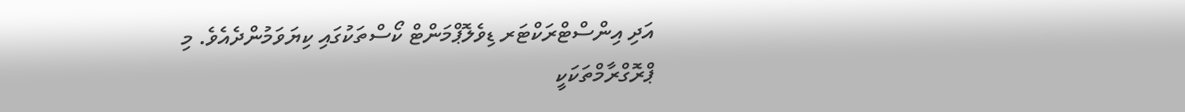އަދި އިންސްޓްރަކްޓަރ ޑިވެލޮޕްމަންޓް ކޯސްތަކުގައި ކިޔަވަމުންދެއެވެ. މި ޕްރޮގްރާމްތަކަކީ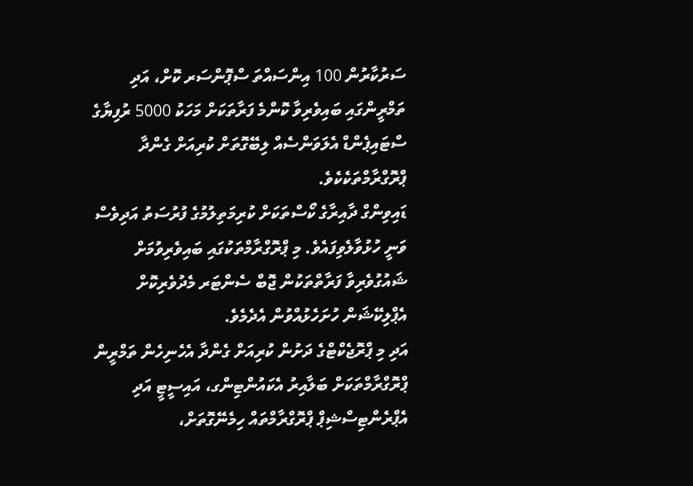ސަރުކާރުން 100 އިންސައްތަ ސްޕޮންސަރ ކޮށް، އަދި ތަމްރީންގައި ބައިވެރިވާ ކޮންމެ ފަރާތަކަށް މަހަކު 5000 ރުފިޔާގެ ސްޓައިޕެންޑް އެލަވަންސެއް ލިބޭގޮތަށް ކުރިއަށް ގެންދާ ޕްރޮގްރާމްތަކެކެވެ.
ޑައިވިންގް ދާއިރާގެ ކޯސްތަކަށް ކުރިމަތިލުމުގެ ފުރުސަތު އަދިވެސް ވަނީ ހުޅުވާލެވިފައެވެ. މި ޕްރޮގްރާމްތަކުގައި ބައިވެރިވުމަށް ޝައުގުވެރިވާ ފަރާތްތަކުން ޖޮބް ސެންޓަރ މެދުވެރިކޮށް އެޕްލިކޭޝަން ހުށަހެޅުއްވުން އެދެމެވެ.
އަދި މި ޕްރޮޖެކްޓްގެ ދަށުން ކުރިއަށް ގެންދާ އެހެނިހެން ތަމްރީން ޕްރޮގްރާމްތަކަށް ބަލާއިރު އެކައުންޓިންގ، އައިސީޓީ އަދި އެޕްރެންޓިސްޝިޕް ޕްރޮގްރާމްތައް ހިމެނޭގޮތަށް،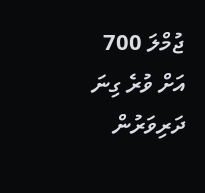ޖުމްލަ 700 އަށް ވުރެ ގިނަ ދަރިވަރުން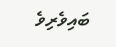ބައިވެރިވެ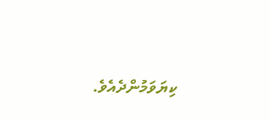ކިޔަވަމުންދެއެވެ.